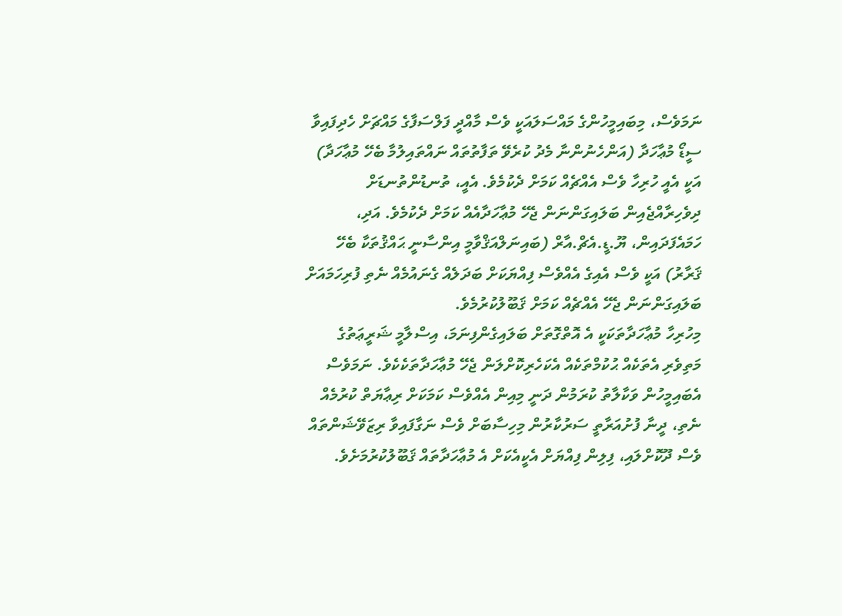ނަމަވެސް، މިބައިމީހުންގެ މައްސަލައަކީ ވެސް މާއްދީ ފަލްސަފާގެ މައްޗަށް ހެދިފައިވާ ސީޑޯ މުޢާހަދާ (އަންހެނުންނާ މެދު ކުރެވޭ ތަފާތުތައް ނައްތައިލުމާ ބެހޭ މުޢާހަދާ) އަކީ އެއީ ހުރިހާ ވެސް އެއްޗެއް ކަމަށް ދެކުމެވެ. އެއީ، ތުނޑުންތުނޑަށް ދިވެހިރާއްޖެއިން ބަލައިގަންނަން ޖެހޭ މުޢާހަދާއެއް ކަމަށް ދެކުމެވެ. އަދި، ހަމައެފަދައިން، ޔޫ.ޑީ.އެޗް.އާރް (ބައިނަލްއަޤްވާމީ އިންސާނީ ޙައްޤުތަކާ ބެހޭ ޤަރާރު) އަކީ ވެސް އެއިގެ އެއްވެސް ފިއްޔަކަށް ބަދަލެއް ގެނައުމެއް ނެތި ފުރިހަމައަށް ބަލައިގަންނަން ޖެހޭ އެއްޗެއް ކަމަށް ޤަބޫލުކުރުމެވެ.
މިހުރިހާ މުޢާހަދާތަކަކީ އެ އޮތްގޮތަށް ބަލައިގެންފިނަމަ، އިސްލާމީ ޝަރީޢަތުގެ މަތިވެރި އެތަކެއް ޙުކުމްތަކެއް އެކަހެރިކޮށްލަން ޖެހޭ މުޢާހަދާތަކެކެވެ. ނަމަވެސް އެބައިމީހުން ވަކާލާތު ކުރަމުން ދަނީ މިއިން އެއްވެސް ކަމަކަށް ރިޢާޔަތް ކުރުމެއް ނެތި، ދީނާ ފުށުއަރާތީ ސަރުކާރުން މިހިސާބަށް ވެސް ނަގާފައިވާ ރިޒަވޭޝަންތައް ވެސް ދޫކޮށްލައި، ފިލިން ފިއްޔަށް އެކީއެކަށް އެ މުޢާހަދާތައް ޤަބޫލުކުރުމަށެވެ.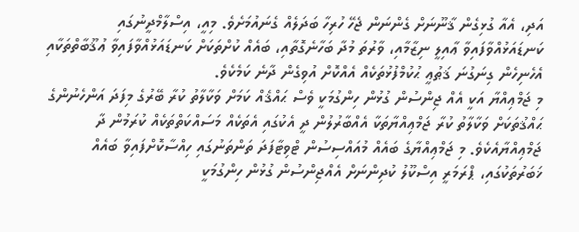އަދި، އެއާ ގުޅިގެން ޤާނޫނަށް ގެންނަން ޖެހޭ ހުރިހާ ބަދަލެއް ގެނައުމަށެވެ. މިއީ، އިސްލާމްދީނުގައި ކަނޑައަޅުއްވާފައިވާ ޢާއިލީ ނިޒާމާއި، ވާރުތަ މުދާ ބަހާނެގޮތާއި، ބައެއް ކުށްތަކަށް ކަނޑައަޅުއްވާފައިވާ ޢުޤޫބާތްތަކާއި އެހެނިހެން ގިނަގުނަ ޤަޠުޢީ ޙުކުމްފުޅުތަކެއް އެއްކޮށް އުވިގެން ދާނެ ކަމެކެވެ.
މި ޖަމްޢިއްޔާ އަކީ އެއް ޖިންސުން ގުޅުން ހިންގުމަކީ ވެސް ޙައްޤެއް ކަމަށް ވަކާލާތު ކުރާ ބޭރުގެ މިފަދަ އަންހެނުންގެ ޙައްޤުތަކަށް ވަކާލާތު ކުރާ ޖަމްޢިއްޔާތަކާ އެއްބާރުލުން ދީ އެކުގައި އެތަކެއް މަސައްކަތްތަކެއް ކުރަމުން ދާ ޖަމްޢިއްޔާއެކެވެ. މި ޖަމްޢިއްޔާގެ ބައެއް މުއައްސިސުން ޓްވިޓާފަދަ ތަންތަނުގައި ހިއްސާކޮށްފައިވާ ބައެއް ޚަބަރުތަކުގައި، ޕްރަމަރީ އިސްކޫލު ކުދިންނަށް އެއްޖިންސުން ގުޅުން ހިންގުމަކީ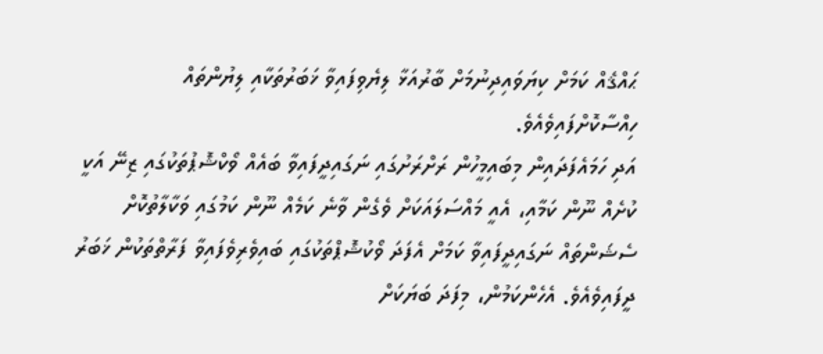ޙައްޤެއް ކަމަށް ކިޔަވައިދިނުމަށް ބާރުއަޅާ ލިޔެވިފައިވާ ޚަބަރުތަކާއި ލިޔުންތައް ހިއްސާކޮށްފައިވެއެވެ.
އަދި ހަމައެފަދައިން މިބައިމީހުން ރަށްރަށުގައި ނަގައިދީފައިވާ ބައެއް ވޯކްޝޮޕުތަކުގައި ޒިނޭ އަކީ ކުށެއް ނޫން ކަމާއި، އެއީ މައްސަލައަކަށް ވެގެން ވާނެ ކަމެއް ނޫން ކަމުގައި ވަކާލާތުކޮށް ސެޝަންތައް ނަގައިދީފައިވާ ކަމަށް އެފަދަ ވޯކުޝޮޕްތަކުގައި ބައިވެރިވެފައިވާ ފަރާތްތަކުން ޚަބަރު ދީފައިވެއެވެ. އެހެންކަމުން، މިފަދަ ބަޔަކަށް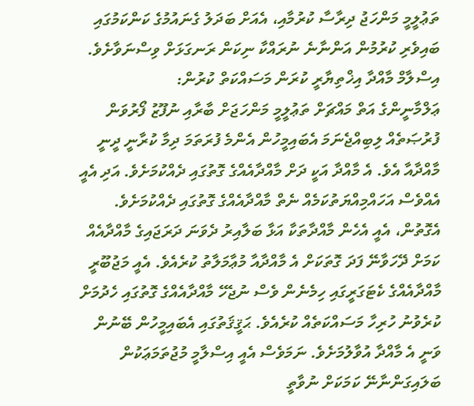ތަޢުލީމީ މަންހަޖު ދިރާސާ ކުރުމާއި، އެއަށް ބަދަލު ގެނައުމުގެ ކަންކަމުގައި ބައިވެރި ކުރުމުން އަންނާނެ ނުރައްކާ ނިކަން ރަނގަޅަށް ވިސްނަވާށެވެ.
އިސްލާމް މާއްދާ އިޚްތިޔާރީ ކުރަން މަސައްކަތް ކުރުން:
ޢަލްމާނީންގެ އަތް މައްޗަށް ތަޢުލީމީ މަންހަޖަށް ބާރާއި ނުފޫޒު ފޯރުވަން ފުރުޞަތެއް ލިބިއްޖެނަމަ އެބައިމީހުން އެންމެ ފުރަތަމަ ދިމާ ކުރާނީ ދީނީ މާއްދާއާ އެވެ. އެ މާއްދާ އަކީ ދަށް މާއްދާއެއްގެ ގޮތުގައި ދެއްކުމަށެވެ. އަދި އެއީ އެއްވެސް އަހައްމިއްޔަތުކަމެއް ނެތް މާއްދާއެއްގެ ގޮތުގައި ދެއްކުމަށެވެ. އެގޮތުން، އެއީ އެހެން މާއްދާތަކާ އަޅާ ބަލާއިރު ދެވަނަ ދަރަޖައިގެ މާއްދާއެއް ކަމަށް ދޭހަވާނޭ ފަދަ ގޮތަކަށް އެ މާއްދާއާ މުޢާމަލާތު ކުރެއެވެ. އެއީ މަޖުބޫރީ މާއްދާއެއްގެ ކެޓަގަރީގައި ހިމެނެން ވެސް ނުޖެހޭ މާއްދާއެއްގެ ގޮތުގައި ހެދުމަށް ކުރެވުނު ހުރިހާ މަސައްކަތެއް ކުރެއެވެ. ޙަޤީޤަތުގައި އެބައިމީހުން ބޭނުން ވަނީ އެ މާއްދާ އުވާލުމަށެވެ. ނަމަވެސް އެއީ އިސްލާމީ މުޖުތަމަޢަކުން ބަލައިގަންނާނޭ ކަމަކަށް ނުވާތީ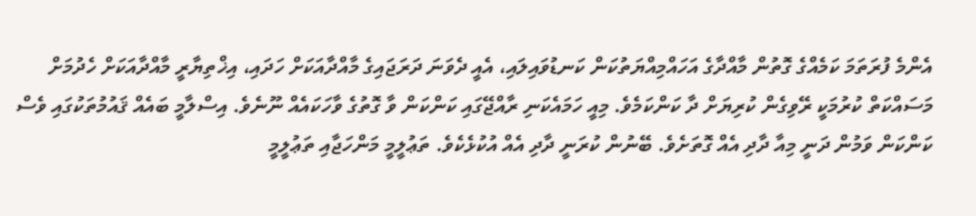އެންމެ ފުރަތަމަ ކަމެއްގެ ގޮތުން މާއްދާގެ އަހައްމިއްޔަތުކަން ކަނޑުވައިލައި، އެއީ ދެވަނަ ދަރަޖައިގެ މާއްދާއަކަށް ހަދައި، އިޚްތިޔާރީ މާއްދާއަކަށް ހެދުމަށް މަސައްކަތް ކުރުމަކީ ރޭވިގެން ކުރިޔަށް ދާ ކަންކަމެވެ. މިއީ ހަމައެކަނި ރާއްޖޭގައި ކަންކަން ވާ ގޮތުގެ ވާހަކައެއް ނޫނެވެ. އިސްލާމީ ބައެއް ޤައުމުތަކުގައި ވެސް ކަންކަން ވަމުން ދަނީ މިއާ ދާދި އެއް ގޮތަށެވެ. ބޭނުން ކުރަނީ ދާދި އެއް އުކުޅެކެވެ. ތަޢުލީމީ މަންހަޖާއި ތަޢުލީމީ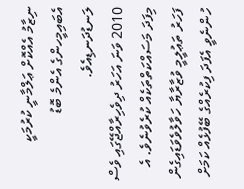ނިޒާމު އެއްކޮށް ޢަލްމާނީ ކުރުމަކީ އެބައިމީހންގެ އެންމެ ބޮޑު ލަނޑުދަނޑިއެވެ.
2010 ވަނަ އަހަރު ދިވެހިރާއްޖޭގައި ވެސް މިފަދަ މަސައްކަތްތަކެއް ކުރެވުނެވެ. އެ ފަހަރު ތަޢުލީމީ ވުޒާރާޔާ ހަވާލުވެވަޑައިގެން ހުންނެވީ އެފަދަ ފިކުރެއްގެ ބޭފުޅެއް ކަމަށް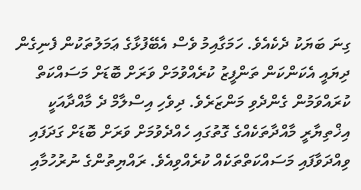ގިނަ ބަޔަކު ދެކެއެވެ. ހަމަގާއިމު ވެސް އެބޭފުޅާގެ ޢަމަލުތަކުން ފެނިގެން ދިޔައީ އެކަންކަން ތަންފީޒު ކުރެއްވުމަށް ވަރަށް ބޮޑަށް މަސައްކަތް ކުރައްވަމުން ގެންދެވި މަންޒަރެވެ. ދިވެހި އިސްލާމް ދެ މާއްދާއަކީ އިޚްތިޔާރީ މާއްދާތަކެއްގެ ގޮތުގައި ހެއްދެވުމަށް ވަރަށް ބޮޑަށް ގަދަފައި ވިއްދަވާފައި މަސައްކަތްތަކެއް ކުރެއްވިއެވެ. ރައްޔިތުންގެ ނުރުހުމާއި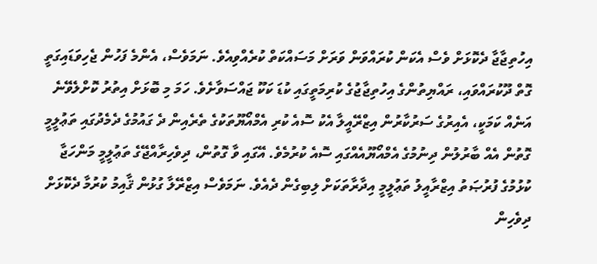އިހުތިޖާޖާ ދެކޮޅަށް ވެސް އެކަން ކުރައްވަން ވަރަށް މަސައްކަތް ކުރެއްވިއެވެ. ނަމަވެސް، އެންމެ ފަހުން ޖެހިވަޑައިގަތީ ގޮތް ދޫކުރައްވައި، ރައްޔިތުންގެ އިހުތިޖާޖުގެ ކުރިމަތީގައި ކުޑަ ކަކޫ ޖައްސަވާށެވެ. ހަމަ މި ބޮޅަށް އިތުރު ކޮށްލެވޭނެ އަނެއް ކަމަކީ، އެއިރުގެ ސަރުކާރުން އިޒްރޭއީލާ އެކު ސޮއެ ކުރި އެމްއޯޔޫތަކުގެ ތެރެއިން ދެ ގައުމުގެ ދެމެދުގައި ތަޢުލީމީ ގޮތުން އެއް ބާރުލުން ދިނުމުގެ އެމްއޯޔޫއެއްގައި ސޮއެ ކުރުމެވެ. އޭގައި ވާ ގޮތުން، ދިވެހިރާއްޖޭގެ ތަޢުލީމީ މަންހަޖާ ކުޅުމުގެ ފުރުޞަތު އިޒްރާއީލު ތަޢުލީމީ އިދާރާތަކަށް ލިބިގެން ދެއެވެ. ނަމަވެސް އިޒްރޭލާ ގުޅުން ޤާއިމު ކުރުމާ ދެކޮޅަށް ދިވެހިން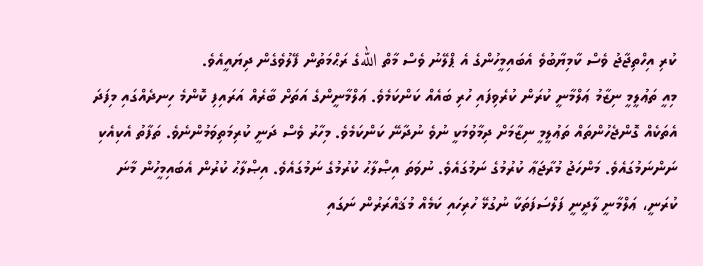ކުރި އިހްތިޖާޖު ވެސް ކާމިޔާބުވެ އެބައިމީހުންގެ އެ ޕްލޭނު ވެސް މާތް اللهގެ ރަޙްމަތުން ފޭލުވެގެން ދިޔައީއެވެ.
މިއީ ތަޢުލީމީ ނިޒާމު ޢަލްމާނީ ކުރަން ކުރެވިފައި ހުރި ބައެއް ކަންކަމެވެ. ޢަލްމާނީންގެ އަތަށް ބާރެއް އަރައިފި ކޮންމެ ހިނދެއްގައި މިފަދަ އެތަކެއް ގޮންޖެހުންތައް ތަޢުލީމީ ނިޒާމަށް ދިމާވުމަކީ ނުވެ ނުދާނޭ ކަންކަމެވެ. މިހާރު ވެސް ދަނީ ކުރިމަތިވަމުންނެވެ. ތަފާތު އެކިއެކި ނަންނަމުގައެވެ. މަންހަޖު މުރާޖަޢާ ކުރުމުގެ ނަމުގައެވެ. ނުވަތަ އިޞްލާޙު ކުރުމުގެ ނަމުގައެވެ. އިޞްލާޙު ކުރުން އެބައިމީހުން މާނަ ކުރަނީ، ޢަލްމާނީ ލާދީނީ ފަލްސަފަތަކާ ނުގުޅޭ ހުރިހައި ކަމެއް މުޤައްރަރުން ނަގައި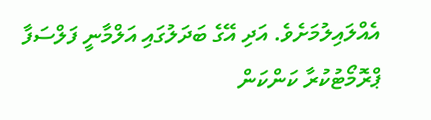އެއްލައިލުމަށެވެ. އަދި އޭގެ ބަދަލުގައި އަލްމާނީ ފަލްސަފާ ޕްރޮމޯޓުކުރާ ކަންކަން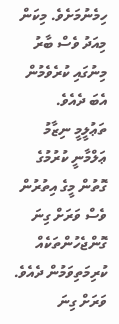ހިމެނުމަށެވެ. މިކަން މިއަދު ވެސް ބާރު މިނުގައި ކުރެވެމުން އެބަ ދެއެވެ.
ތަޢުލީމީ ނިޒާމު ޢަލްމާނީ ކުރުމުގެ ގޮތުން މީގެ އިތުރުން ވެސް ވަރަށް ގިނަ ގޮންޖެހުންތަކެއް ކުރިމަތިވަމުން ދެއެވެ. ވަރަށް ގިނަ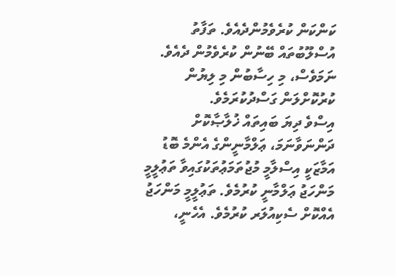ކަންކަން ކުރެވެމުންދެއެވެ. ތަފާތު އުސްލޫބުތައް ބޭނުން ކުރެވެމުން ދެއެވެ. ނަމަވެސް، މި ހިސާބުން މި ލިޔުން ކުރުކޮށްލަން ގަސްދުކުރަމެވެ.
އިސްވެ ދިޔަ ބައިތައް ޚުލާޞާކޮށް ދަންނަވާނަމަ، ޢަލްމާނީންގެ އެންމެ ބޮޑު އަމާޒަކީ އިސްލާމީ މުޖުތަމަޢުތަކުގައިވާ ތަޢުލީމީ މަންހަޖު ޢަލްމާނީ ކުރުމެވެ. ތަޢުލީމީ މަންހަޖު އެއްކޮށް ސެކިއުލަރ ކުރުމެވެ. އެހެނީ،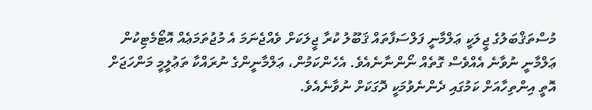މުސްތަޤްބަލުގެ ޖީލަކީ ޢަލްމާނީ ފަލްސަފާތައް ޤަބޫލު ކުރާ ޖީލަކަށް ވެއްޖެނަމަ އެ މުޖުތަމަޢެއް އޮޓޯމެޓިކުން ޢަލްމާނީ ނުވާނެ އެއްވެސް ގޮތެއް ނޯންނާނެއެވެ. އެހެންކަމުން، ޢަލްމާނީންގެ ނުރައްކާ ތަޢުލީމީ މަންހަޖަށް އޮތީ އިންތިހާއަށް ކަމުގައި ދެންނެވުމަކީ ދޮގަކަށް ނުވާނެއެވެ.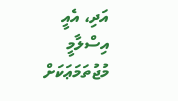އަދި، އެއީ އިސްލާމީ މުޖުތަމަޢަކަށް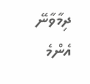ދިމާވާނޭ އެންމެ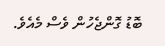ބޮޑު ގޮންޖެހުން ވެސް މެއެވެ.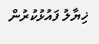ޚިޔާލު ފައުޅުކުރުން